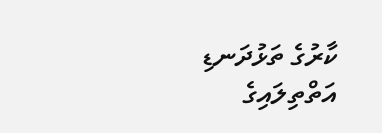ކާރުގެ ތަޅުދަނޑި އަތްތިލައިގެ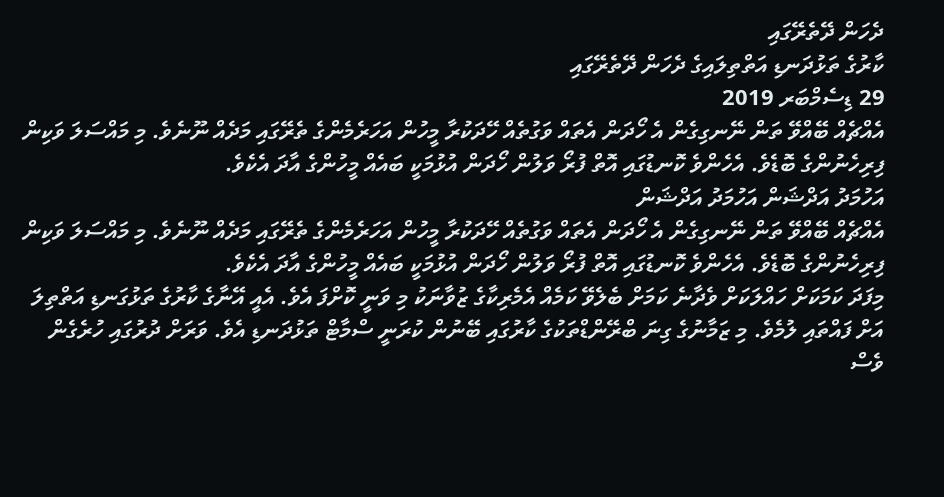ދެހަން ދޭތެރޭގައި
ކާރުގެ ތަޅުދަނޑި އަތްތިލައިގެ ދެހަން ދޭތެރޭގައި
29 ޑިސެމްބަރ 2019
އެއްޗެއް ބޭއްވޭ ތަން ނޭނގިގެން އެ ހޯދަން އެތައް ވަގުތެއް ހޭދަކުރާ މީހުން އަހަރެމެންގެ ތެރޭގައި މަދެއް ނޫނެވެ. މި މައްސަލަ ވަކިން ފިރިހެނުންގެ ބޮޑެވެ. އެހެންވެ ކޮނޑުގައި އޮތް ފުރޯ ވަލުން ހޯދަން އުޅުމަކީ ބައެއް މީހުންގެ އާދަ އެކެވެ.
އަހުމަދު އަދްޝަން އަހުމަދު އަދްޝަން
އެއްޗެއް ބޭއްވޭ ތަން ނޭނގިގެން އެ ހޯދަން އެތައް ވަގުތެއް ހޭދަކުރާ މީހުން އަހަރެމެންގެ ތެރޭގައި މަދެއް ނޫނެވެ. މި މައްސަލަ ވަކިން ފިރިހެނުންގެ ބޮޑެވެ. އެހެންވެ ކޮނޑުގައި އޮތް ފުރޯ ވަލުން ހޯދަން އުޅުމަކީ ބައެއް މީހުންގެ އާދަ އެކެވެ.
މިފަދަ ކަމަކަށް ހައްލަކަށް ވެދާނެ ކަމަށް ބެލެވޭ ކަމެއް އެމެރިކާގެ ޒުވާނަކު މި ވަނީ ކޮށްފަ އެވެ. އެއީ އޭނާގެ ކާރުގެ ތަޅުގަނޑި އަތްތިލަ އަށް ފައްތައި ލުމެވެ. މި ޒަމާނުގެ ގިނަ ބްރޭންޑްތަކުގެ ކާރުގައި ބޭނުން ކުރަނީ ސްމާޓް ތަޅުދަނޑި އެވެ. ވަރަށް ދުރުގައި ހުރެގެން ވެސް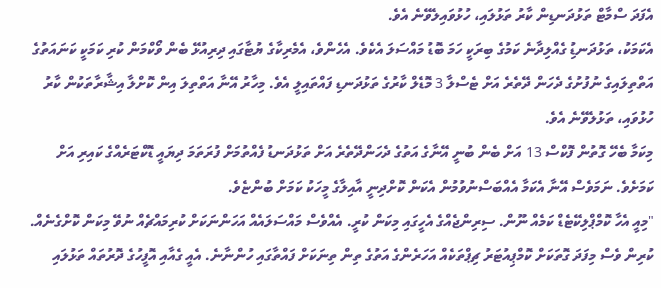އެފަދަ ސްމާޓް ތަޅުދަނޑިން ކާރު ތަޅުލައި، ހުޅުވައިލެވޭނެ އެވެ.
އެކަމަކު، ތަޅުދަނޑިު ގެއްލިދާނެ ކަމުގެ ބިރަކީ ހަމަ ބޮޑު މައްސަލަ އެކެވެ. އެހެންވެ، އެމެރިކާގެ ޔުޓާގައި ދިރިއުޅޭ ބެން ވޯކްމަން ކުރި ކަމަކީ ކަނައަތުގެ އަތްތިލައިގެ ނުފުށުގެ ދެހަން ދޭތެރެ އަށް ޓެސްލާ 3 މޮޑެލް ކާރުގެ ތަޅުދަނޑި ފައްތައިލީ އެވެ. މިހާރު އޭނާ އަތްތިލަ އިން ކޮށްލާ އިޝާރާތަކުން ކާރު ހުޅުވައި، ތަޅުލެވޭނެ އެވެ.
މިކަމާ ބެހޭ ގޮތުން ފޮކްސް 13 އަށް ބެން ބުނީ އޭނާގެ އަތުގެ ދެހަންދޭތެރެ އަށް ތަޅުދަނޑު ފެއްތުމަށް ފުރަތަމަ ދިޔައީ ޑޮކްޓަރެއްގެ ކައިރި އަށް ކަމަށެވެ. ނަމަވެސް އޭނާ އެކަމާ އެއްބަސްނުވުމުން އެކަން ކޮށްދިނީ އާއިލާގެ މީހަކު ކަމަށް ބުންޏެވެ.
"މިއީ އެހާ ކޮމްޕްލިކޭޓެޑް ކަމެއް ނޫން. ސިރިންޖެއްގެ އެހީގައި މިކަން ކުރީ. އެއްވެސް މައްސަލައެއް އަހަންނަކަށް ކުރިމައްޗެއް ނުވޭ މިކަން ކޮށްގެނެއް. ކުރިން ވެސް މިފަދަ ގޮތަކަށް ކޮމްޕިއުޓަރު ޗިޕްތަކެއް އަހަރެންގެ އަތުގެ ތިން ތިނަކަށް ފައްތާގައި ހުންނާނެ. އެއީ ގެއާއި އޮފީހުގެ ދޮރުތައް ތަޅުލައި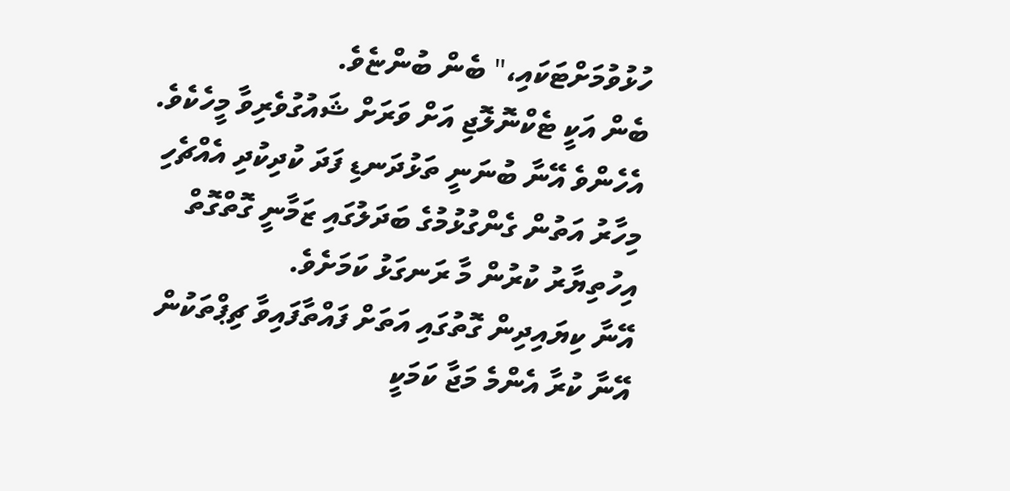ހުޅުވުމަށްޓަކައި،" ބެން ބުންޏެވެ.
ބެން އަކީ ޓެކްނޮލޮޖި އަށް ވަރަށް ޝައުގުވެރިވާ މީހެކެވެ. އެހެންވެ އޭނާ ބުނަނީ ތަޅުދަނޑި ފަދަ ކުދިކުދި އެއްޗެހި މިހާރު އަތުން ގެންގުޅުމުގެ ބަދަލުގައި ޒަމާނީ ގޮތްގޮތް އިހުތިޔާރު ކުރުން މާ ރަނގަޅު ކަމަށެވެ.
އޭނާ ކިޔައިދިން ގޮތުގައި އަތަށް ފައްތާފައިވާ ޗިޕްތަކުން އޭނާ ކުރާ އެންމެ މަޖާ ކަމަކީ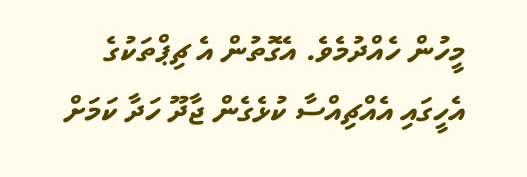މީހުން ހެއްދުމެވެ. އެގޮތުން އެ ޗިޕްތަކުގެ އެހީގައި އެއްޗިއްސާ ކުޅެގެން ޖާދޫ ހަދާ ކަމަށް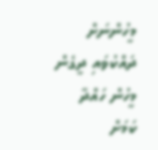މީހުންނަށް ދައްކުވައި ދީގެން މީހުން ހައްދާ ކަމަށް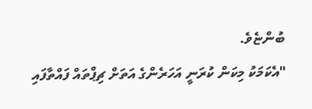ބުންޏެވެ.
"އެކަމަކު މިކަން ކުރަނީ އަހަރެންގެ އަތަށް ޗިޕްތައް ފައްތާފައި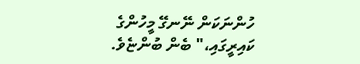ހުންނަކަން ނޭނގޭ މީހުންގެ ކައިރީގައި،" ބެން ބުންޏެވެ.